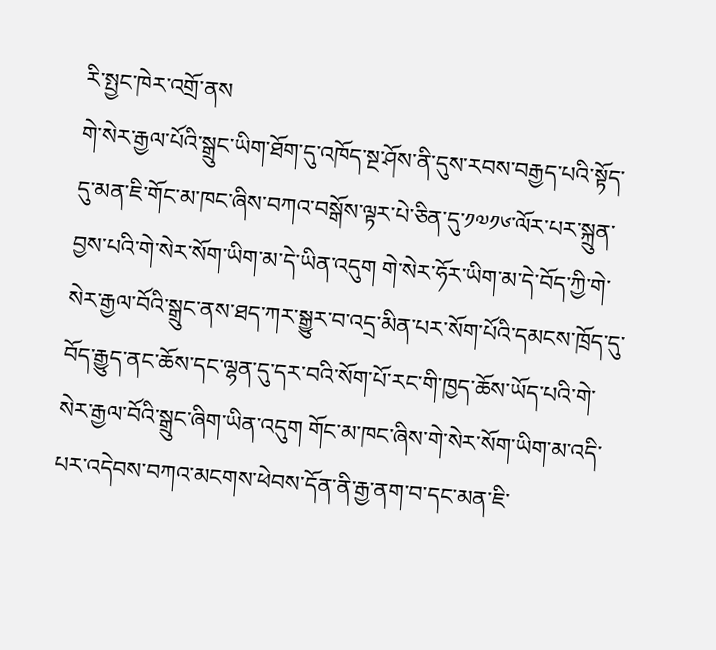རི་སྤྱང་ཁེར་འགྲོ་ནས
གེ་སེར་རྒྱལ་པོའི་སྒྲུང་ཡིག་ཐོག་དུ་འཁོད་སྔ་ཤོས་ནི་དུས་རབས་བརྒྱད་པའི་སྟོད་དུ་མན་ཇི་གོང་མ་ཁང་ཞིས་བཀའ་བསྒོས་ལྟར་པེ་ཅིན་དུ་༡༧༡༦་ལོར་པར་སྐྲུན་བྱས་པའི་གེ་སེར་སོག་ཡིག་མ་དེ་ཡིན་འདུག གེ་སེར་ཧོར་ཡིག་མ་དེ་བོད་ཀྱི་གེ་སེར་རྒྱལ་བོའི་སྒྲུང་ནས་ཐད་ཀར་སྒྱུར་བ་འདྲ་མིན་པར་སོག་པོའི་དམངས་ཁྲོད་དུ་བོད་རྒྱུད་ནང་ཆོས་དང་ལྷན་དུ་དར་བའི་སོག་པོ་རང་གི་ཁྱད་ཆོས་ཡོད་པའི་གེ་སེར་རྒྱལ་བོའི་སྒྲུང་ཞིག་ཡིན་འདུག གོང་མ་ཁང་ཞིས་གེ་སེར་སོག་ཡིག་མ་འདི་པར་འདེབས་བཀའ་མངགས་ཕེབས་དོན་ནི་རྒྱ་ནག་བ་དང་མན་ཇི་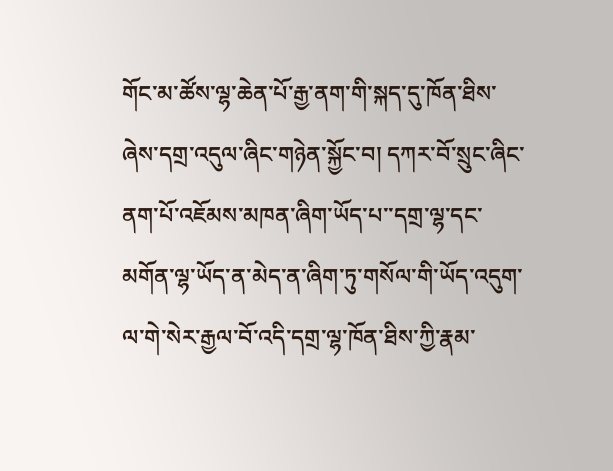གོང་མ་ཚོས་ལྷ་ཆེན་པོ་རྒྱ་ནག་གི་སྐད་དུ་ཁོན་ཐིས་ཞེས་དགྲ་འདུལ་ཞིང་གཉེན་སྐྱོང་བ། དཀར་བོ་སྲུང་ཞིང་ནག་པོ་འཇོམས་མཁན་ཞིག་ཡོད་པ་་དགྲ་ལྷ་དང་མགོན་ལྷ་ཡོད་ན་མེད་ན་ཞིག་ཏུ་གསོལ་གི་ཡོད་འདུག་ལ་གེ་སེར་རྒྱལ་བོ་འདི་དགྲ་ལྷ་ཁོན་ཐིས་ཀྱི་རྣམ་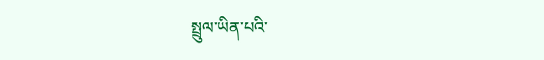སྤྲུལ་ཡིན་པའི་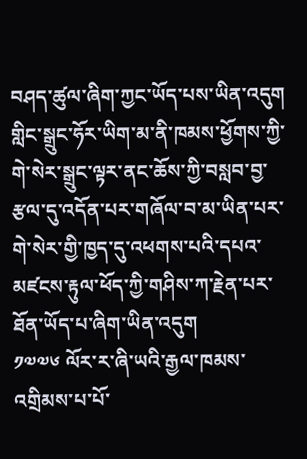བཤད་ཚུལ་ཞིག་ཀྱང་ཡོད་པས་ཡིན་འདུག གླིང་སྒྲུང་ཧོར་ཡིག་མ་ནི་ཁམས་ཕྱོགས་ཀྱི་གེ་སེར་སྒྲུང་ལྟར་ནང་ཆོས་ཀྱི་བསླབ་བྱ་རྩལ་དུ་འདོན་པར་གཞོལ་བ་མ་ཡིན་པར་གེ་སེར་གྱི་ཁྱད་དུ་འཕགས་པའི་དཔའ་མཛངས་རྟུལ་ཕོད་ཀྱི་གཤིས་ཀ་རྗེན་པར་ཐོན་ཡོད་པ་ཞིག་ཡིན་འདུག
༡༧༧༦ ལོར་ར་ཞི་ཡའི་རྒྱལ་ཁམས་འགྲིམས་པ་པོ་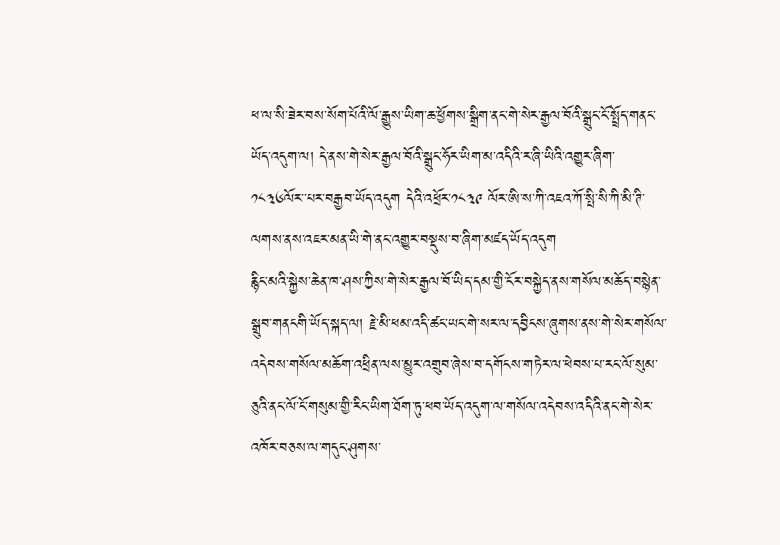ཕ་ལ་སི་ཟེར་བས་སོག་པོའི་ལོ་རྒྱུས་ཡིག་ཆ་ཕྱོགས་སྒྲིག་ནང་གེ་སེར་རྒྱལ་བོའི་སྒྲུང་ངོ་སྤྲོད་གནང་ཡོད་འདུག་ལ། དེ་ནས་གེ་སེར་རྒྱལ་བོའི་སྒྲུང་ཧོར་ཡིག་མ་འདིའི་ར་ཞི་ཡིའི་འགྱུར་ཞིག་༡༨༣༦ལོར་་པར་བརྒྱབ་ཡོད་འདུག དེའི་འཕྲོར་༡༨༣༩ ལོར་ཨི་ས་ཀི་འཇའ་ཀོ་སྤི་སི་ཀི་མི་ཊི་ལགས་ནས་འཇར་མན་ཡི་གེ་ནང་འགྱུར་བསྡུས་བ་ཞིག་མཛད་ཡོད་འདུག
རྙིང་མའི་སྐྱེས་ཆེན་ཁ་ཤས་ཀྱིས་གེ་སེར་རྒྱལ་བོ་ཡིད་དམ་གྱི་ངོར་བསྐྱེད་ནས་གསོལ་མཆོད་བསྙེན་སྒྲུབ་གནངགི་ཡོད་སྐད་ལ། རྗེ་མི་ཕམ་འདི་ཚང་ཡང་གེ་སར་ལ་དབྱིངས་ཞུགས་ནས་གེ་སེར་གསོལ་འདེབས་གསོལ་མཆོག་འཕྲིན་ལས་མྱུར་འགྲུབ་ཞེས་བ་དགོངས་གཏེར་ལ་ཕེབས་པ་རང་ལོ་སུམ་ཅུའི་ནང་ལོ་ངོ་གསུམ་གྱི་རིང་ཡིག་ཐོག་ཏུ་ཕབ་ཡོད་འདུག་ལ་གསོལ་འདེབས་འདིའི་ནང་གེ་སེར་འཁོར་བཅས་ལ་གདུང་ཤུགས་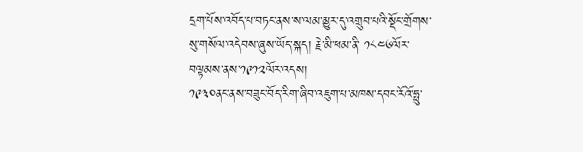དྲག་པོས་འབོད་པ་བཏང་ནས་ས་ལམ་མྱུར་དུ་འགྲུབ་པའི་སྡོང་གྲོགས་སུ་གསོལ་འདེབས་ཞུས་ཡོད་སྐད། རྗེ་མི་ཕམ་ནི་ ༡༨༤༦ལོར་བལྟམས་ནས་༡༩༡༢ལོར་འདས།
༡༩༣༠ནང་ནས་བཟུང་བོད་རིག་ཞིབ་འཇུག་པ་མཁས་དབང་རོའོ་ཧྥུ་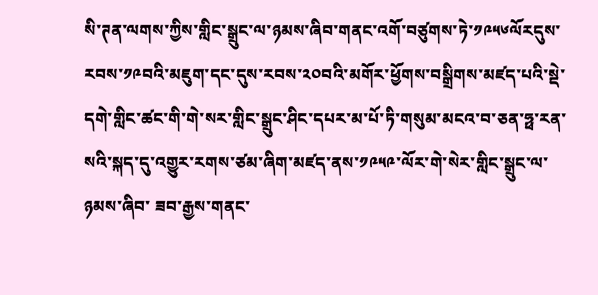སི་ཊན་ལགས་ཀྱིས་གླིང་སྒྲུང་ལ་ཉམས་ཞིབ་གནང་འགོ་བཙུགས་ཏེ་༡༩༥༦ལོརདུས་རབས་༡༩བའི་མཇུག་དང་དུས་རབས་༢༠བའི་མགོར་ཕྱོགས་བསྒྲིགས་མཛད་པའི་སྡེ་དགེ་གླིང་ཚང་གི་གེ་སར་གླིང་སྒྲུང་ཤིང་དཔར་མ་པོ་ཏི་གསུམ་མངའ་བ་ཅན་ཧྥ་རན་སའི་སྐད་དུ་འགྱུར་རགས་ཙམ་ཞིག་མཛད་ནས་༡༩༥༩་ལོར་གེ་སེར་གླིང་སྒྲུང་ལ་ཉམས་ཞིབ་ ཟབ་རྒྱས་གནང་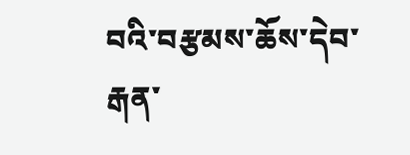བའི་བརྩམས་ཆོས་དེབ་རྒན་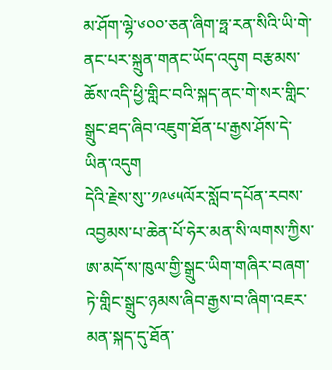མ་ཤོག་ལྷེ་༦༠༠་ཅན་ཞིག་ཧྥ་རན་སིའི་ཡི་གེ་ནང་པར་སྐྲུན་གནང་ཡོད་འདུག བརྩམས་ཆོས་འདི་ཕྱི་གླིང་བའི་སྐད་ནང་གེ་སར་གླིང་སྒྲུང་ཐད་ཞིབ་འཇུག་ཐོན་པ་རྒྱས་ཤོས་དེ་ཡིན་འདུག
དེའི་རྗེས་སུ་་༡༩༦༥ལོར་སློབ་དཔོན་རབས་འབྱམས་པ་ཆེན་པོ་ཧེར་མན་སི་ལགས་ཀྱིས་ཨ་མདོ་ས་ཁུལ་གྱི་སྒྲུང་ཡིག་གཞིར་བཞག་ཏེ་གླིང་སྒྲུང་ཉམས་ཞིབ་རྒྱས་བ་ཞིག་འཇར་མན་སྐད་དུ་ཐོན་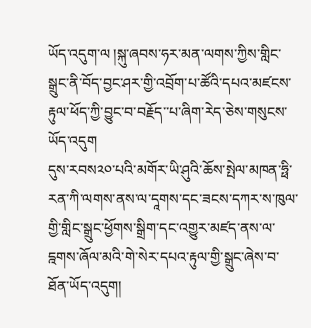ཡོད་འདུག་ལ །སྐུ་ཞབས་ཧར་མན་ལགས་ཀྱིས་གླིང་སྒྲུང་ནི་བོད་བྱང་ཤར་གྱི་འབྲོག་པ་ཚོའི་དཔའ་མཛངས་རྟུལ་ཕོད་ཀྱི་བྱུང་བ་བརྗོད་་པ་ཞིག་རེད་ཅེས་གསུངས་ཡོད་འདུག
དུས་རབས༢༠་པའི་མགོར་ཡི་ཤུའི་ཆོས་སྤེལ་མཁན་ཧྥི་རན་ཀི་ལགས་ནས་ལ་དཱགས་དང་ཟངས་དཀར་ས་ཁུལ་གྱི་གླིང་སྒྲུང་ཕྱོགས་སྒྲིག་དང་འགྱུར་མཛད་ནས་ལ་དྰགས་ཞོལ་མའི་གེ་སེར་དཔའ་རྟུལ་གྱི་སྒྲུང་ཞེས་བ་ཐོན་ཡོད་འདུག།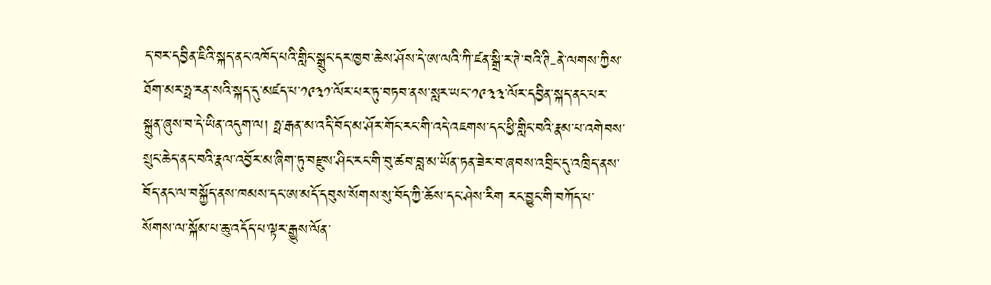ད་བར་དབྱིན་ཇིའི་སྐད་ནང་འཁོད་པའི་གླིང་སྒྲུང་དར་ཁྱབ་ཆེས་ཤོས་དེ་ཨ་ལའི་ཀི་ཛན་སྒྲི་ར་ཊེ་བའི་ཊི-ནེ་ལགས་ཀྱིས་ཐོག་མར་ཧྥ་རན་སའི་སྐད་དུ་མཛད་པ་༡༩༣༡་ལོར་པར་ཏུ་བཏབ་ནས་སླར་ཡང་་༡༩༣༣་ལོར་དབྱིན་སྐད་ནང་པར་སྐྲུན་ཞུས་བ་དེ་ཡིན་འདུག་ལ། ཧྥ་རྒན་མ་འདི་བོད་མ་ཤོར་གོང་རང་གི་འདེ་འཇགས་དང་ཕྱི་གླིང་བའི་རྣམ་པ་འགེབས་སྲུང་ཆེད་ནང་བའི་རྣལ་འབྱོར་མ་ཞིག་ཏུ་བརྫུས་ཤིང་རང་གི་བུ་ཚབ་བླ་མ་ཡོན་ཏན་ཟེར་བ་ཞབས་འབྲིང་དུ་འཁྲིད་ནས་བོད་ནང་ལ་བསྐྱོད་ནས་ཁམས་དང་ཨ་མདོ་དབུས་སོགས་སུ་བོད་ཀྱི་ཆོས་དང་ཤེས་རིག རང་བྱུང་གི་བཀོད་པ་སོགས་ལ་སྐོམ་པ་ཆུ་འདོད་པ་ལྟར་རྒྱུས་ལོན་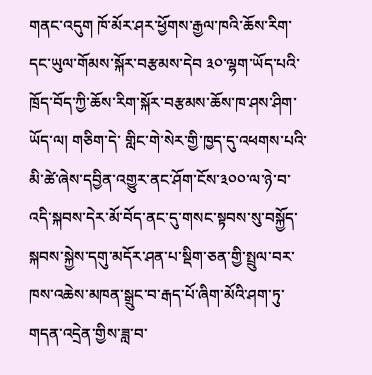གནང་འདུག ཁོ་མོར་ཤར་ཕྱོགས་རྒྱལ་ཁའི་ཆོས་རིག་དང་ཡུལ་གོམས་སྐོར་བརྩམས་དེབ ༣༠་ལྷག་ཡོད་པའི་ཁྲོད་བོད་ཀྱི་ཆོས་རིག་སྐོར་བརྩམས་ཆོས་ཁ་ཤས་ཤིག་ཡོད་ལ། གཅིག་དེ་ གླིང་གེ་སེར་གྱི་ཁྱད་དུ་འཕགས་པའི་མི་ཚེ་ཞེས་དབྱིན་འགྱུར་ནང་ཤོག་ངོས་༣༠༠་ལ་ཉེ་བ་འདི་སྐབས་དེར་མོ་བོད་ནང་དུ་གསང་སྟབས་སུ་བསྐྱོད་སྐབས་སྐྱེས་དགུ་མདོར་ཤན་པ་སྡིག་ཅན་གྱི་སྤྲུལ་བར་ཁས་འཆེས་མཁན་སྒྲུང་བ་རྒད་པོ་ཞིག་མོའི་ཤག་ཏུ་གདན་འདྲེན་གྱིས་ཟླ་བ་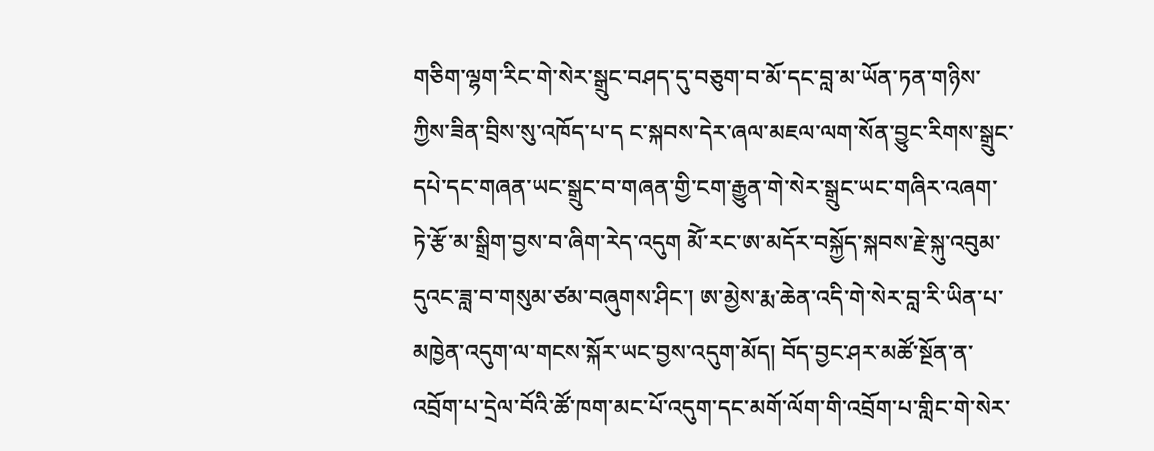གཅིག་ལྷག་རིང་གེ་སེར་སྒྲུང་བཤད་དུ་བཅུག་བ་མོ་དང་བླ་མ་ཡོན་ཏན་གཉིས་ཀྱིས་ཟིན་བྲིས་སུ་འཁོད་པ་ད ང་སྐབས་དེར་ཞལ་མཇལ་ལག་སོན་བྱུང་རིགས་སྒྲུང་དཔེ་དང་གཞན་ཡང་སྒྲུང་བ་གཞན་གྱི་ངག་རྒྱུན་གེ་སེར་སྒྲུང་ཡང་གཞིར་འཞག་ཏེ་རྩོ་མ་སྒྲིག་བྱས་བ་ཞིག་རེད་འདུག མོེ་རང་ཨ་མདོར་བསྐྱོད་སྐབས་རྗེ་སྐུ་འབུམ་དུའང་ཟླ་བ་གསུམ་ཙམ་བཞུགས་ཤིང་། ཨ་མྱེས་རྨ་ཆེན་འདི་གེ་སེར་བླ་རི་ཡིན་པ་མཁྱེན་འདུག་ལ་གངས་སྐོར་ཡང་བྱས་འདུག་མོད། བོད་བྱང་ཤར་མཚོ་སྔོན་ན་འབྲོག་པ་དྲེལ་བོའི་ཚོ་ཁག་མང་པོ་འདུག་དང་མགོ་ལོག་གི་འབྲོག་པ་གླིང་གེ་སེར་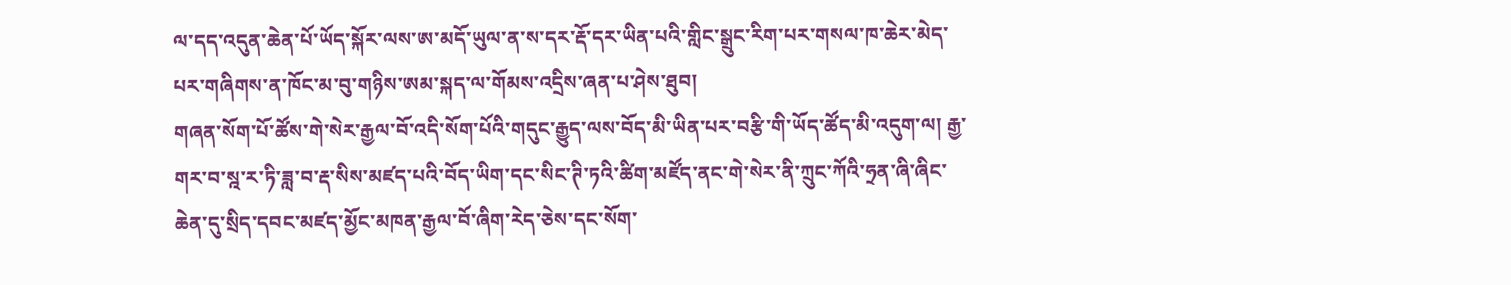ལ་དད་འདུན་ཆེན་པོ་ཡོད་སྐོར་ལས་ཨ་མདོ་ཡུལ་ན་ས་དར་རྡོ་དར་ཡིན་པའི་གླིང་སྒྲུང་རིག་པར་གསལ་ཁ་ཆེར་མེད་པར་གཞིགས་ན་ཁོང་མ་བུ་གཉིས་ཨམ་སྐད་ལ་གོམས་འདྲིས་ཞན་པ་ཤེས་ཐུབ།
གཞན་སོག་པོ་ཚོས་གེ་སེར་རྒྱལ་བོ་འདི་སོག་པོའི་གདུང་རྒྱུད་ལས་བོད་མི་ཡིན་པར་བརྩི་གི་ཡོད་ཚོད་མི་འདུག་ལ། རྒྱ་གར་བ་སྰ་ར་ཏི་ཟླ་བ་རྡ་སིས་མཛད་པའི་བོད་ཡིག་དང་སིང་ཊི་ཏའི་ཚིག་མཛོད་ནང་གེ་སེར་ནི་ཀྲུང་ཀོའི་ཧྲན་ཞི་ཞིང་ཆེན་དུ་སྲིད་དབང་མཛད་མྱོང་མཁན་རྒྱལ་བོ་ཞིག་རེད་ཅེས་དང་སོག་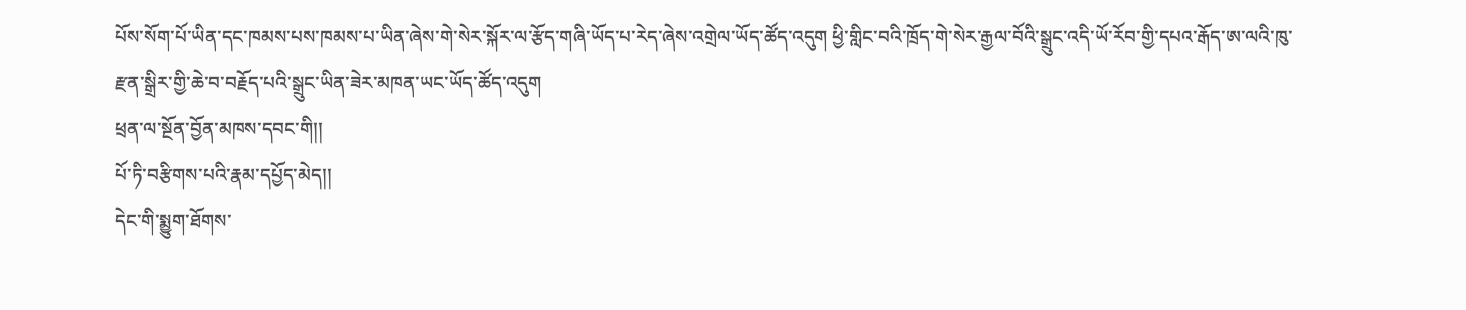པོས་སོག་པོ་ཡིན་དང་ཁམས་པས་ཁམས་པ་ཡིན་ཞེས་གེ་སེར་སྐོར་ལ་རྩོད་གཞི་ཡོད་པ་རེད་ཞེས་འགྲེལ་ཡོད་ཚོད་འདུག ཕྱི་གླིང་བའི་ཁྲོད་གེ་སེར་རྒྱལ་བོའི་སྒྲུང་འདི་ཡོ་རོབ་གྱི་དཔའ་རྒོད་ཨ་ལའི་ཁུ་རྫན་སྒྲིར་གྱི་ཆེ་བ་བརྗོད་པའི་སྒྲུང་ཡིན་ཟེར་མཁན་ཡང་ཡོད་ཚོད་འདུག
ཕྲན་ལ་སྔོན་བྱོན་མཁས་དབང་གི།།
པོ་ཏི་བརྩིགས་པའི་རྣམ་དཔྱོད་མེད།།
དེང་གི་སྨྱུག་ཐོགས་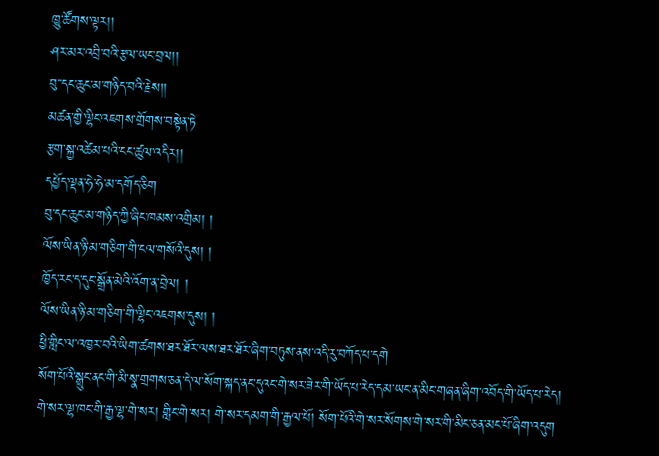ཁྱུ་ཚོགས་ལྟར།།
ཤར་མར་འབྲི་བའི་རྩལ་ཡང་བྲལ།།
བུ་་དང་ཆུང་མ་གཉིད་བའི་རྗེས།།
མཚན་གྱི་ལྷིང་འཇགས་གྲོགས་བསྟེན་ཏེ
རྩག་སྐྱ་འཚེམ་པའི་ངང་ཚུལ་འདིར།།
དཔྱོད་ལྡན་ཧེ་ཧེ་མ་དགོད་ཅིག
བུ་དང་ཆུང་མ་གཉིད་ཀྱི་ཞིང་ཁམས་འགྲིམ། །
ལོས་ཡིན་ཉི་མ་གཅིག་གི་ངལ་གསོའི་དུས། །
ཁྱོད་རང་ད་དུང་སྒྲོན་མེའི་འོག་ན་བྲེལ། །
ལོས་ཡིན་ཉི་མ་གཅིག་གི་ལྷིང་འཇགས་དུས། །
ཕྱི་གླིང་ལ་འཁྱར་བའི་ཡིག་ཚགས་ཐར་ཐོར་ལས་ཐར་ཐོར་ཞིག་བཏུས་ནས་འདི་རུ་བཀོད་པ་དགེ
སོག་པོའི་སྒྲུང་ནང་གི་མི་སྣ་གྲགས་ཅན་དེ་ལ་སོག་སྐད་ནང་དུའང་གེ་སར་ཟེར་གི་ཡོད་པ་རེད་དམ་ཡང་ན་མིང་གཞན་ཞིག་འབོད་གི་ཡོད་པ་རེད།
གེ་སར་ལྷ་ཁང་གི་རྒྱ་ལྷ་གེ་སར། གླིང་གེ་སར། གེ་སར་དམག་གི་རྒྱལ་པོ། སོག་པོའི་གེ་སར་སོགས་གེ་སར་གི་མིང་ཅན་མང་པོ་ཞིག་འདུག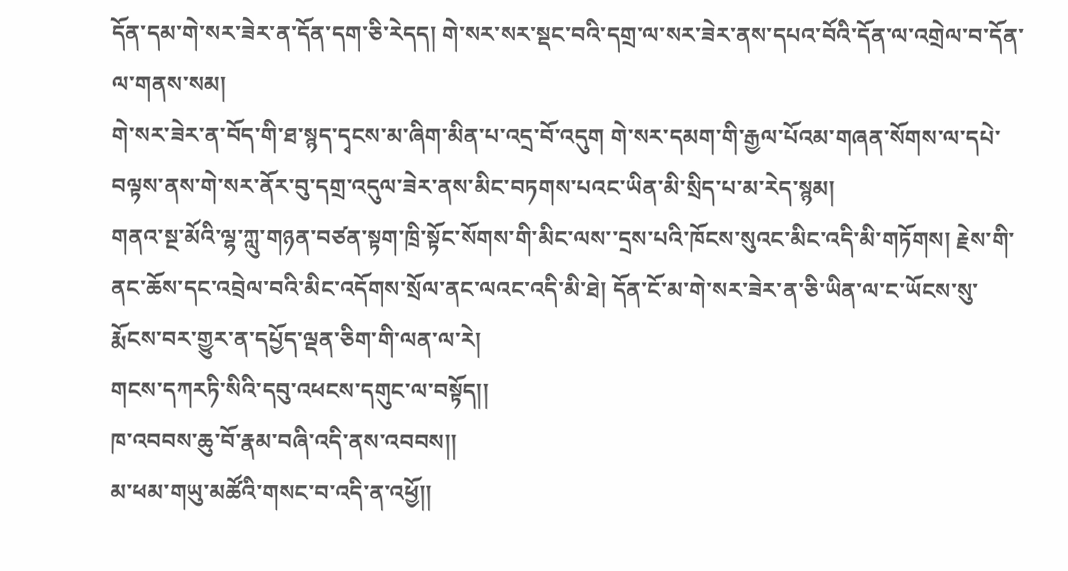དོན་དམ་གེ་སར་ཟེར་ན་དོན་དག་ཅི་རེདད། གེ་སར་སར་སྡང་བའི་དགྲ་ལ་སར་ཟེར་ནས་དཔའ་བོའི་དོན་ལ་འགྲེལ་བ་དོན་ལ་གནས་སམ།
གེ་སར་ཟེར་ན་བོད་གི་ཐ་སྙད་དྭངས་མ་ཞིག་མིན་པ་འདྲ་བོ་འདུག གེ་སར་དམག་གི་རྒྱལ་པོའམ་གཞན་སོགས་ལ་དཔེ་བལྟས་ནས་གེ་སར་ནོར་བུ་དགྲ་འདུལ་ཟེར་ནས་མིང་བཏགས་པའང་ཡིན་མི་སྲིད་པ་མ་རེད་སྙམ།
གནའ་སྔ་མོའི་ལྷ་ཀླུ་གཉན་བཙན་སྟག་ཁྲི་སྟོང་སོགས་གི་མིང་ལས་་དྲས་པའི་ཁོངས་སུའང་མིང་འདི་མི་གཏོགས། རྗེས་གི་ནང་ཆོས་དང་འབྲེལ་བའི་མིང་འདོགས་སྲོལ་ནང་ལའང་འདི་མི་ཐེ། དོན་ངོ་མ་གེ་སར་ཟེར་ན་ཅི་ཡིན་ལ་ང་ཡོངས་སུ་རྨོངས་བར་གྱུར་ན་དཔྱོད་ལྡན་ཅིག་གི་ལན་ལ་རེ།
གངས་དཀརཏི་སིའི་དབུ་འཕངས་དགུང་ལ་བསྟོད།།
ཁ་འབབས་ཆུ་བོ་རྣམ་བཞི་འདི་ནས་འབབས།།
མ་ཕམ་གཡུ་མཚོའི་གསང་བ་འདི་ན་འཕྱོ།།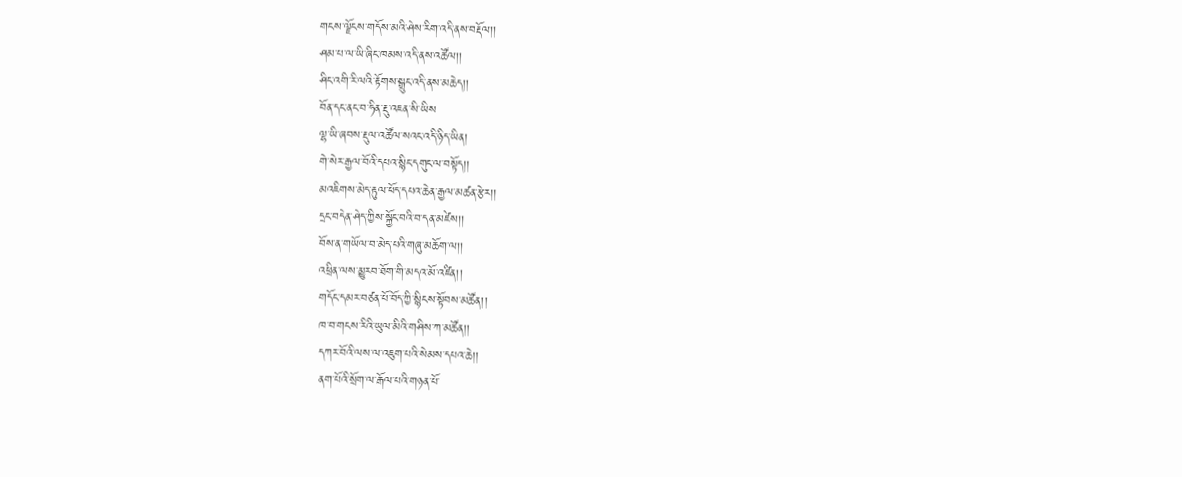གངས་ལྗོངས་གདོས་མའི་ཤེས་རིག་འདི་ནས་བརྡོལ།།
ཤམ་པ་ལ་ཡི་ཞིང་ཁམས་འདི་ནས་འཚོལ།།
ཤིང་འགི་རི་ལའི་རྟོགས་སྒྲུང་འདི་ནས་མཆེད།།
བོན་དང་ནང་བ་ཧིན་རྡུ་འཇན་སི་ཡིས
ལྷ་ཡི་ཞབས་རྡུལ་འཚོལ་སའང་འདི་ཉིད་ཡིན།
གེ་སེར་རྒྱལ་བོའི་དཔའ་སྙིང་དགུང་ལ་བསྟོད།།
མའཇིགས་མེད་རྟུལ་ཕོད་དཔའ་ཆེན་རྒྱལ་མཚན་རྩེར།།
དྲང་བདེན་ཤེད་ཀྱིས་སྐྱོང་བའི་བ་དན་མཛེས།།
བོས་ན་གཡོལ་བ་མེད་པའི་གཞུ་མཆོག་ལ།།
འཕྲིན་ལས་མྱུརབ་ཐོག་གི་མདའ་མོ་འཛིན།།
གདོང་དམར་བཙན་པོ་བོད་ཀྱི་སྙིངས་སྟོབས་མཚོན།།
ཁ་བ་གངས་རིའི་ཡུལ་མིའི་གཤིས་ཀ་མཚོན།།
དཀར་བོའི་ལས་ལ་འཇུག་པའི་སེམས་དཔའ་ཆེ།།
ནག་པོའི་སྲོག་ལ་རྒོལ་པའི་གཉན་པོ་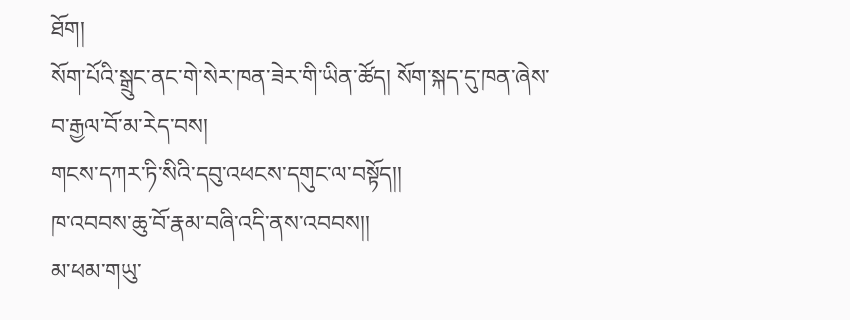ཐོག།
སོག་པོའི་སྒྲུང་ནང་གེ་སེར་ཁན་ཟེར་གི་ཡིན་ཚོད། སོག་སྐད་དུ་ཁན་ཞེས་བ་རྒྱལ་བོ་མ་རེད་བས།
གངས་དཀར་ཏི་སིའི་དབུ་འཕངས་དགུང་ལ་བསྟོད།།
ཁ་འབབས་ཆུ་བོ་རྣམ་བཞི་འདི་ནས་འབབས།།
མ་ཕམ་གཡུ་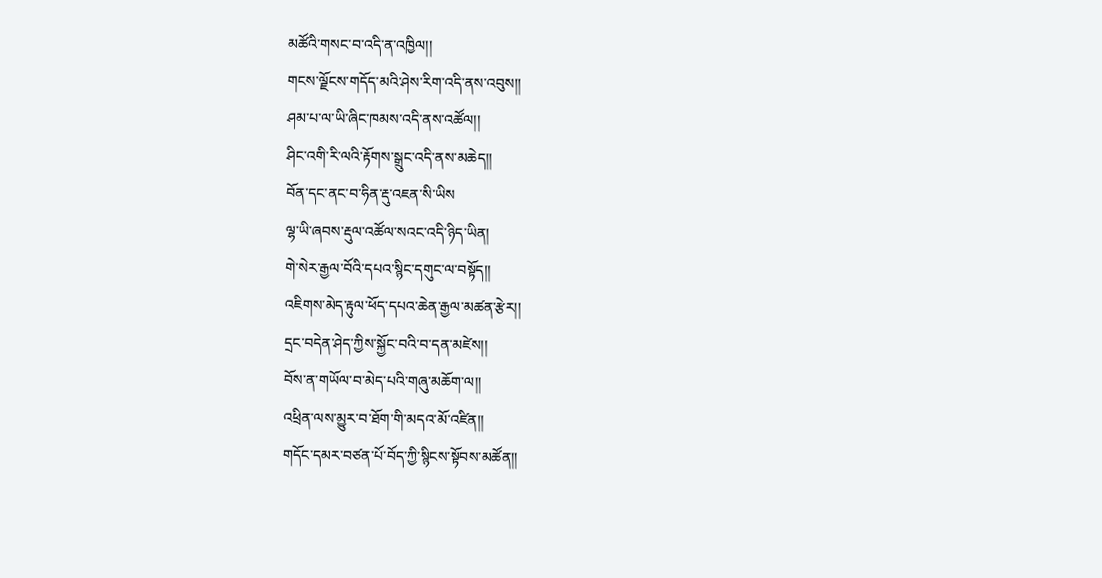མཚོའི་གསང་བ་འདི་ན་འཁྱིལ།།
གངས་ལྗོངས་གདོད་མའི་ཤེས་རིག་འདི་ནས་འབུས།།
ཤམ་པ་ལ་ཡི་ཞིང་ཁམས་འདི་ནས་འཚོལ།།
ཤིང་འགི་རི་ལའི་རྟོགས་སྒྲུང་འདི་ནས་མཆེད།།
བོན་དང་ནང་བ་ཧིན་རྡུ་འཇན་སི་ཡིས
ལྷ་ཡི་ཞབས་རྡུལ་འཚོལ་སའང་འདི་ཉིད་ཡིན།
གེ་སེར་རྒྱལ་བོའི་དཔའ་སྙིང་དགུང་ལ་བསྟོད།།
འཇིགས་མེད་རྟུལ་ཕོད་དཔའ་ཆེན་རྒྱལ་མཚན་རྩེར།།
དྲང་བདེན་ཤེད་ཀྱིས་སྐྱོང་བའི་བ་དན་མཛེས།།
བོས་ན་གཡོལ་བ་མེད་པའི་གཞུ་མཆོག་ལ།།
འཕྲིན་ལས་མྱུར་བ་ཐོག་གི་མདའ་མོ་འཛིན།།
གདོང་དམར་བཙན་པོ་བོད་ཀྱི་སྙིངས་སྟོབས་མཚོན།།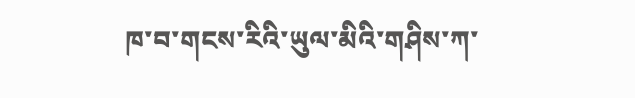ཁ་བ་གངས་རིའི་ཡུལ་མིའི་གཤིས་ཀ་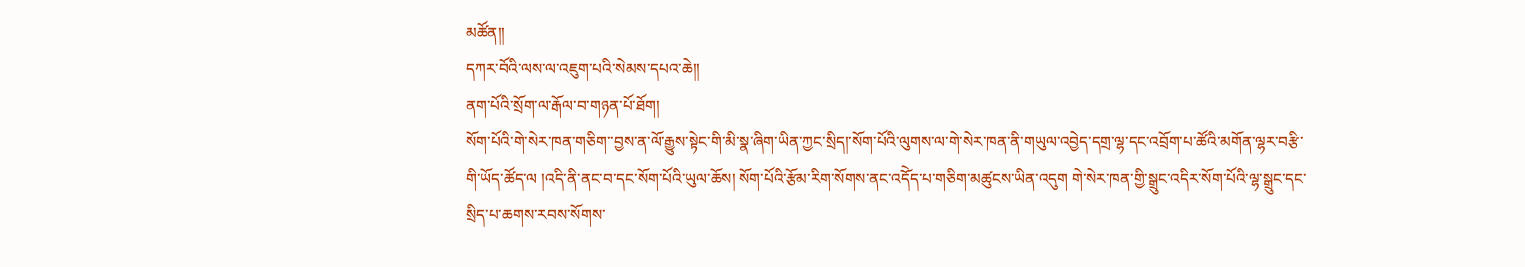མཚོན།།
དཀར་བོའི་ལས་ལ་འཇུག་པའི་སེམས་དཔའ་ཆེ།།
ནག་པོའི་སྲོག་ལ་རྒོལ་བ་གཉན་པོ་ཐོག།
སོག་པོའི་གེ་སེར་ཁན་གཅིག་་བྱས་ན་ལོ་རྒྱུས་སྟེང་གི་མི་སྣ་ཞིག་ཡིན་ཀྱང་སྲིད།་སོག་པོའི་ལུགས་ལ་གེ་སེར་ཁན་ནི་གཡུལ་འབྱེད་དགྲ་ལྷ་དང་འབྲོག་པ་ཚོའི་མགོན་ལྷར་བརྩི་གི་ཡོད་ཚོད་ལ །འདི་ནི་ནང་བ་དང་སོག་པོའི་ཡུལ་ཆོས། སོག་པོའི་རྩོམ་རིག་སོགས་ནང་འདོེད་པ་གཅིག་མཚུངས་ཡིན་འདུག གེ་སེར་ཁན་གྱི་སྒྲུང་འདིར་སོག་པོའི་ལྷ་སྒྲུང་དང་སྲིད་པ་ཆགས་རབས་སོགས་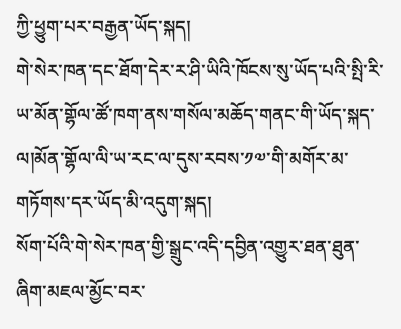ཀྱི་ཕྱུག་པར་བརྒྱན་ཡོད་སྐད།
གེ་སེར་ཁན་དང་ཐོག་དེར་ར་ཤི་ཡིའི་ཁོངས་སུ་ཡོད་པའི་སྤི་རི་ཡ་མོན་གྷོལ་ཚོ་ཁག་ནས་གསོལ་མཆོད་གནང་གི་ཡོད་སྐད་ལ།མོན་གྷོལ་ལི་ཡ་རང་ལ་དུས་རབས་༡༧་གི་མགོར་མ་གཏོགས་དར་ཡོད་མི་འདུག་སྐད།
སོག་པོའི་གེ་སེར་ཁན་གྱི་སྒྲུང་འདི་དབྱིན་འགྱུར་ཐན་ཐུན་ཞིག་མཇལ་མྱོང་བར་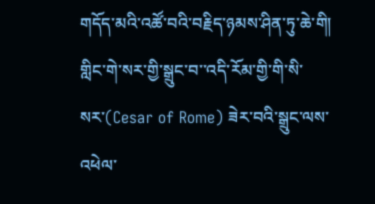གདོད་མའི་འཚོ་བའི་བརྗིད་ཉམས་ཤིན་ཏུ་ཆེ་གི།
གླིང་གེ་སར་གྱི་སྒྲུང་བ་་འདི་རོམ་གྱི་གི་སི་སར་(Cesar of Rome) ཟེར་བའི་སྒྲུང་ལས་འཕེལ་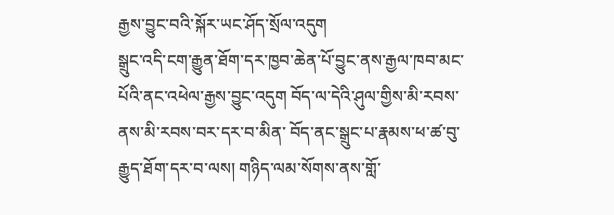རྒྱས་བྱུང་བའི་སྐོར་ཡང་ཤོད་སྲོལ་འདུག
སྒྲུང་འདི་ངག་རྒྱུན་ཐོག་དར་ཁྱབ་ཆེན་པོ་བྱུང་ནས་རྒྱལ་ཁབ་མང་པོའི་ནང་འཕེལ་རྒྱས་བྱུང་འདུག བོད་ལ་དེའི་ཤུལ་གྱིས་མི་རབས་ནས་མི་རབས་བར་དར་བ་མིན་ བོད་ནང་སྒྲུང་པ་རྣམས་ཕ་ཚ་བུ་རྒྱུད་ཐོག་དར་བ་ལས། གཉིད་ལམ་སོགས་ནས་གློ་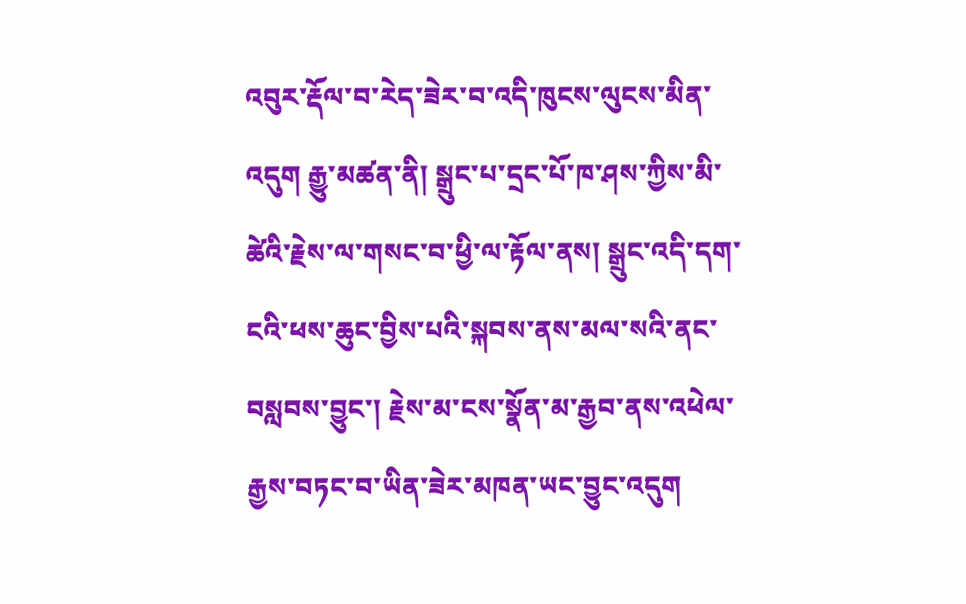འབུར་རྡོལ་བ་རེད་ཟེར་བ་འདི་ཁུངས་ལུངས་མིན་འདུག རྒྱུ་མཚན་ནི། སྒྲུང་པ་དྲང་པོ་ཁ་ཤས་ཀྱིས་མི་ཚེའི་རྗེས་ལ་གསང་བ་ཕྱི་ལ་རྟོལ་ནས། སྒྲུང་འདི་དག་ངའི་ཕས་ཆུང་བྱིས་པའི་སྐབས་ནས་མལ་སའི་ནང་བསླབས་བྱུང་། རྗེས་མ་ངས་སྣོན་མ་རྒྱབ་ནས་འཕེལ་རྒྱས་བཏང་བ་ཡིན་ཟེར་མཁན་ཡང་བྱུང་འདུག